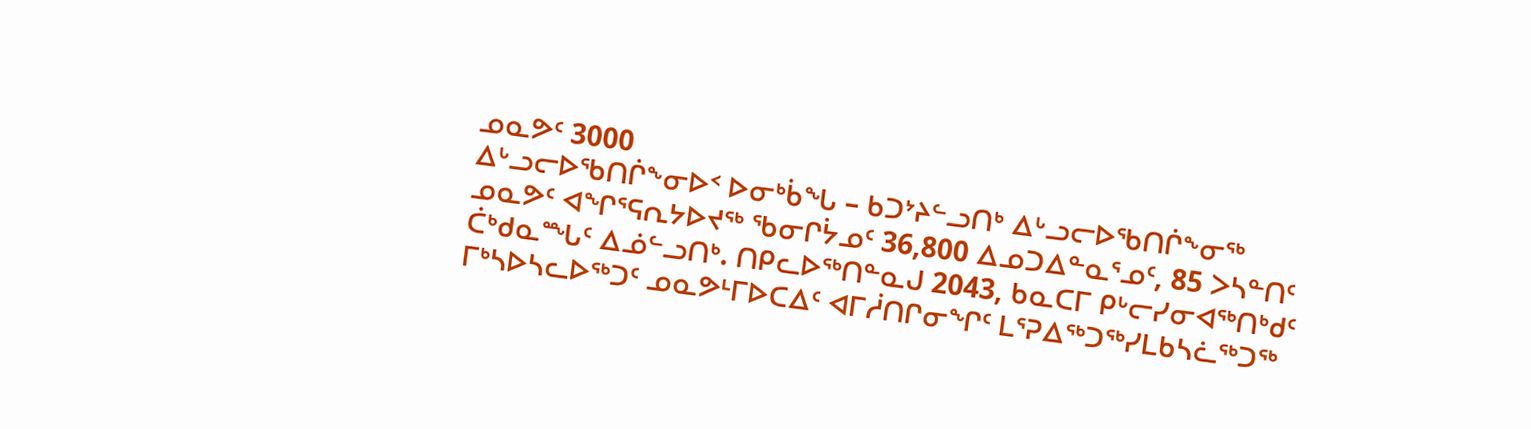ᓄᓇᕗᑦ 3000
ᐃᒡᓗᓕᐅᖃᑎᒌᖕᓂᐅᑉ ᐅᓂᒃᑳᖓ – ᑲᑐᔾᔨᓪᓗᑎᒃ ᐃᒡᓗᓕᐅᖃᑎᒌᖕᓂᖅ
ᓄᓇᕗᑦ ᐊᖏᕐᕋᕆᔭᐅᔪᖅ ᖃᓂᒋᔮᓄᑦ 36,800 ᐃᓄᑐᐃᓐᓇᕐᓄᑦ, 85 ᐳᓴᓐᑎᑦ ᑖᒃᑯᓇᙵᑦ ᐃᓅᓪᓗᑎᒃ. ᑎᑭᓚᐅᖅᑎᓐᓇᒍ 2043, ᑲᓇᑕᒥ ᑭᒡᓕᓯᓂᐊᖅᑎᒃᑯᑦ ᒥᒃᓴᐅᓴᓚᐅᖅᑐᑦ ᓄᓇᕗᒻᒥᐅᑕᐃᑦ ᐊᒥᓲᑎᒋᓂᖏᑦ ᒪᕐᕈᐃᖅᑐᖅᓯᒪᑲᓴᓛᖅᑐᖅ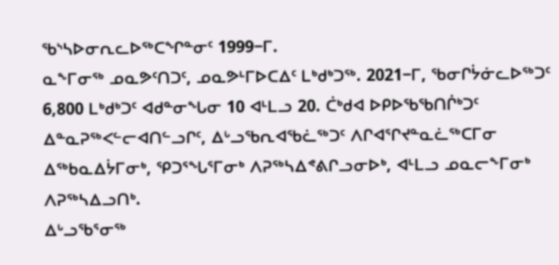ᖃᔅᓴᐅᓂᕆᓚᐅᖅᑕᖏᓐᓂᑦ 1999−ᒥ.
ᓇᖕᒥᓂᖅ ᓄᓇᕗᑦᑎᑐᑦ, ᓄᓇᕗᒻᒥᐅᑕᐃᑦ ᒪᒃᑯᒃᑐᖅ. 2021−ᒥ, ᖃᓂᒋᔮᓃᓚᐅᖅᑐᑦ 6,800 ᒪᒃᑯᒃᑐᑦ ᐊᑯᓐᓂᖓᓂ 10 ᐊᒻᒪᓗ 20. ᑖᒃᑯᐊ ᐅᑭᐅᖃᖃᑎᒌᒃᑐᑦ ᐃᓐᓇᕈᖅᐸᓪᓕᐊᑎᓪᓗᒋᑦ, ᐃᒡᓗᖃᕆᐊᖃᓛᖅᑐᑦ ᐱᒋᐊᕐᒋᔪᓐᓇᓛᖅᑕᒥᓂ ᐃᖅᑲᓇᐃᔮᒥᓂᒃ, ᕿᑐᕐᖓᕐᒥᓂᒃ ᐱᕈᖅᓴᐃᕝᕕᒋᓗᓂᐅᒃ, ᐊᒻᒪᓗ ᓄᓇᓕᖕᒥᓂᒃ ᐱᕈᖅᓴᐃᓗᑎᒃ.
ᐃᒡᓗᖃᕐᓂᖅ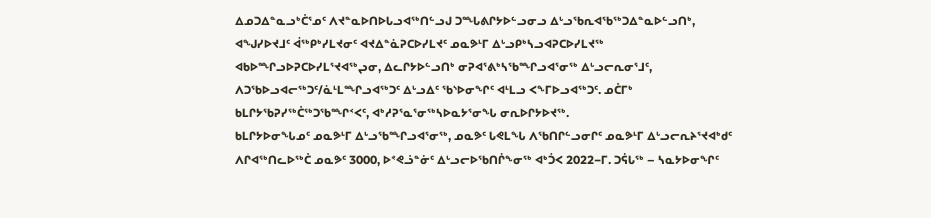ᐃᓄᑐᐃᓐᓇᓗᒃᑖᕐᓄᑦ ᐱᔪᓐᓇᐅᑎᐅᒐᓗᐊᖅᑎᓪᓗᒍ ᑐᙵᕕᒋᔭᐅᓪᓗᓂᓗ ᐃᒡᓗᖃᕆᐊᖃᖅᑐᐃᓐᓇᐅᓪᓗᑎᒃ, ᐊᖑᓯᐅᔪᒧᑦ ᐋᖅᑭᒃᓯᒪᔪᓂᑦ ᐊᔪᐃᓐᓈᕈᑕᐅᓯᒪᔪᑦ ᓄᓇᕗᒻᒥ ᐃᒡᓗᑭᒃᓴᓗᐊᕈᑕᐅᓯᒪᔪᖅ ᐊᑲᐅᙱᓗᐅᕈᑕᐅᓯᒪᕐᔪᐊᖅᖢᓂ, ᐃᓚᒋᔭᐅᓪᓗᑎᒃ ᓂᕈᐊᕐᕕᒃᓴᖃᙱᓗᐊᕐᓂᖅ ᐃᒡᓗᓕᕆᓂᕐᒧᑦ, ᐱᑐᖃᐅᓗᐊᓕᖅᑐᑦ/ᓈᒻᒪᙱᓗᐊᖅᑐᑦ ᐃᒡᓗᐃᑦ ᖃᔅᐅᓂᖏᑦ ᐊᒻᒪᓗ ᐸᖕᒥᐅᓗᐊᖅᑐᑦ. ᓄᑖᒥᒃ ᑲᒪᒋᔭᖃᕈᓯᖅᑖᖅᑐᖃᙱᑉᐸᑦ, ᐊᒃᓱᕈᕐᓇᕐᓂᖅᓴᐅᓇᔭᕐᓂᖓ ᓂᕆᐅᒋᔭᐅᔪᖅ.
ᑲᒪᒋᔭᐅᓂᖓᓄᑦ ᓄᓇᕗᒻᒥ ᐃᒡᓗᖃᙱᓗᐊᕐᓂᖅ, ᓄᓇᕗᑦ ᒐᕙᒪᖓ ᐱᖃᑎᒋᓪᓗᓂᒋᑦ ᓄᓇᕗᒻᒥ ᐃᒡᓗᓕᕆᔨᕐᔪᐊᒃᑯᑦ ᐱᒋᐊᖅᑎᓚᐅᖅᑖ ᓄᓇᕗᑦ 3000, ᐅᕝᕙᓘᓐᓃᑦ ᐃᒡᓗᓕᐅᖃᑎᒌᖕᓂᖅ ᐊᒃᑑᐸ 2022−ᒥ. ᑐᕌᒐᖅ – ᓴᓇᔭᐅᓂᖏᑦ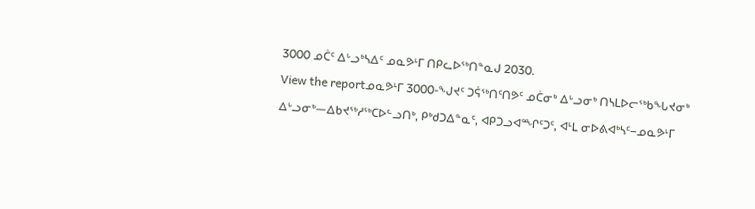3000 ᓄᑖᑦ ᐃᒡᓗᒃᓴᐃᑦ ᓄᓇᕗᒻᒥ ᑎᑭᓚᐅᖅᑎᓐᓇᒍ 2030.
View the reportᓄᓇᕗᒻᒥ 3000-ᖑᔪᑦ ᑐᕌᖅᑎᑦᑎᕗᑦ ᓄᑖᓂᒃ ᐃᒡᓗᓂᒃ ᑎᓴᒪᐅᓕᖅᑲᖓᔪᓂᒃ ᐃᒡᓗᓂᒃ—ᐃᑲᔪᖅᓱᖅᑕᐅᓪᓗᑎᒃ, ᑭᒃᑯᑐᐃᓐᓇᑦ, ᐊᑭᑐᓗᐊᙱᑦᑐᑦ, ᐊᒻᒪ ᓂᐅᕕᐊᒃᓴᑦ−ᓄᓇᕗᒻᒥ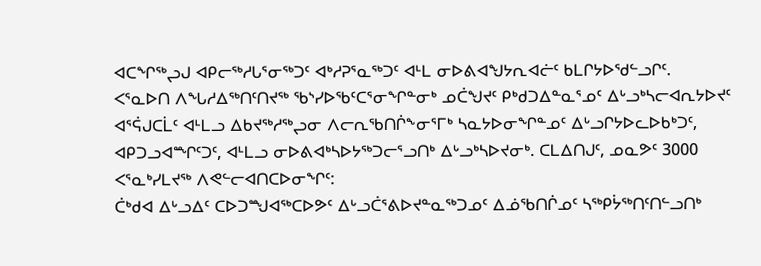ᐊᑕᖏᖅᖢᒍ ᐊᑭᓕᖅᓱᒐᕐᓂᖅᑐᑦ ᐊᒃᓱᕈᕐᓇᖅᑐᑦ ᐊᒻᒪ ᓂᐅᕕᐊᖑᔭᕆᐊᓖᑦ ᑲᒪᒋᔭᐅᖁᓪᓗᒋᑦ.
ᐸᕐᓇᐅᑎ ᐱᖓᓱᐃᖅᑎᑦᑎᔪᖅ ᖃᔅᓯᐅᖃᑦᑕᕐᓂᖏᓐᓂᒃ ᓄᑖᖑᔪᑦ ᑭᒃᑯᑐᐃᓐᓇᕐᓄᑦ ᐃᒡᓗᒃᓴᓕᐊᕆᔭᐅᔪᑦ ᐊᕐᕌᒍᑕᒫᑦ ᐊᒻᒪᓗ ᐃᑲᔪᖅᓱᖅᖢᓂ ᐱᓕᕆᖃᑎᒌᖕᓂᕐᒥᒃ ᓴᓇᔭᐅᓂᖏᓐᓄᑦ ᐃᒡᓗᒋᔭᐅᓚᐅᑲᒃᑐᑦ, ᐊᑭᑐᓗᐊᙱᑦᑐᑦ, ᐊᒻᒪᓗ ᓂᐅᕕᐊᒃᓴᐅᔭᖅᑐᓕᕐᓗᑎᒃ ᐃᒡᓗᒃᓴᐅᔪᓂᒃ. ᑕᒪᐃᑎᒍᑦ, ᓄᓇᕗᑦ 3000 ᐸᕐᓇᒃᓯᒪᔪᖅ ᐱᕙᓪᓕᐊᑎᑕᐅᓂᖏᑦ:
ᑖᒃᑯᐊ ᐃᒡᓗᐃᑦ ᑕᐅᑐᙳᐊᖅᑕᐅᕗᑦ ᐃᒡᓗᑖᕐᕕᐅᔪᓐᓇᖅᑐᓄᑦ ᐃᓅᖃᑎᒌᓄᑦ ᓴᖅᑭᔮᖅᑎᑦᑎᓪᓗᑎᒃ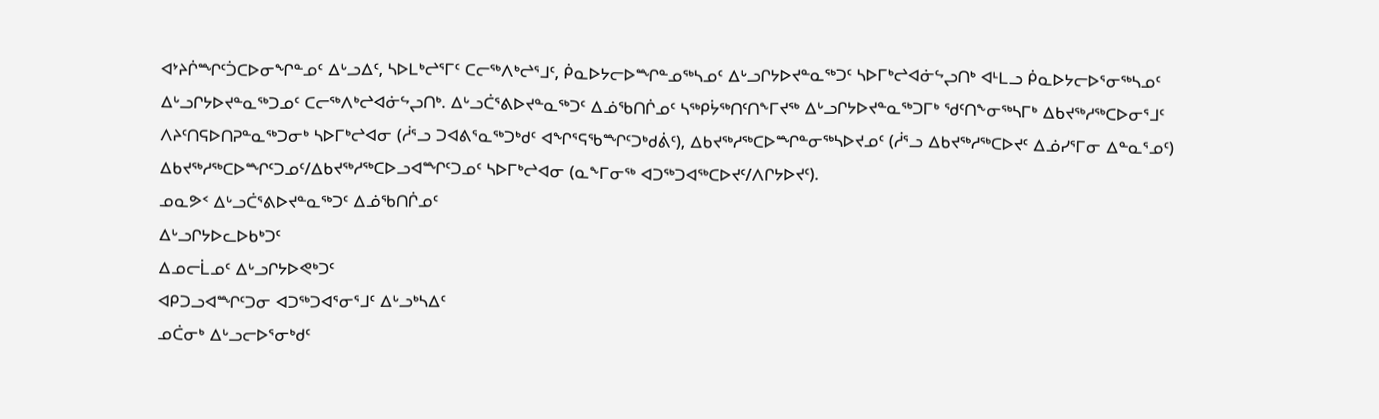ᐊᔾᔨᒌᙱᑦᑑᑕᐅᓂᖏᓐᓄᑦ ᐃᒡᓗᐃᑦ, ᓴᐅᒪᒃᖠᕐᒥᑦ ᑕᓕᖅᐱᒃᖠᕐᒧᑦ, ᑮᓇᐅᔭᓕᐅᙱᓐᓄᖅᓴᓄᑦ ᐃᒡᓗᒋᔭᐅᔪᓐᓇᖅᑐᑦ ᓴᐅᒥᒃᖠᐊᓃᖦᖢᑎᒃ ᐊᒻᒪᓗ ᑮᓇᐅᔭᓕᐅᕐᓂᖅᓴᓄᑦ ᐃᒡᓗᒋᔭᐅᔪᓐᓇᖅᑐᓄᑦ ᑕᓕᖅᐱᒃᖠᐊᓃᖦᖢᑎᒃ. ᐃᒡᓗᑖᕐᕕᐅᔪᓐᓇᖅᑐᑦ ᐃᓅᖃᑎᒌᓄᑦ ᓴᖅᑭᔮᖅᑎᑦᑎᖕᒥᔪᖅ ᐃᒡᓗᒋᔭᐅᔪᓐᓇᖅᑐᒥᒃ ᖁᑦᑎᖕᓂᖅᓴᒥᒃ ᐃᑲᔪᖅᓱᖅᑕᐅᓂᕐᒧᑦ ᐱᔨᑦᑎᕋᐅᑎᕈᓐᓇᖅᑐᓂᒃ ᓴᐅᒥᒃᖠᐊᓂ (ᓲᕐᓗ ᑐᐊᕕᕐᓇᖅᑐᒃᑯᑦ ᐊᖏᕐᕋᖃᙱᑦᑐᒃᑯᕖᑦ), ᐃᑲᔪᖅᓱᖅᑕᐅᙱᓐᓂᖅᓴᐅᔪᓄᑦ (ᓲᕐᓗ ᐃᑲᔪᖅᓱᖅᑕᐅᔪᑦ ᐃᓅᓯᕐᒥᓂ ᐃᓐᓇᕐᓄᑦ) ᐃᑲᔪᖅᓱᖅᑕᐅᙱᑦᑐᓄᑦ/ᐃᑲᔪᖅᓱᖅᑕᐅᓗᐊᙱᑦᑐᓄᑦ ᓴᐅᒥᒃᖠᐊᓂ (ᓇᖕᒥᓂᖅ ᐊᑐᖅᑐᐊᖅᑕᐅᔪᑦ/ᐱᒋᔭᐅᔪᑦ).
ᓄᓇᕗᑉ ᐃᒡᓗᑖᕐᕕᐅᔪᓐᓇᖅᑐᑦ ᐃᓅᖃᑎᒌᓄᑦ
ᐃᒡᓗᒋᔭᐅᓚᐅᑲᒃᑐᑦ
ᐃᓄᓕᒫᓄᑦ ᐃᒡᓗᒋᔭᐅᕙᒃᑐᑦ
ᐊᑭᑐᓗᐊᙱᑦᑐᓂ ᐊᑐᖅᑐᐊᕐᓂᕐᒧᑦ ᐃᒡᓗᒃᓴᐃᑦ
ᓄᑖᓂᒃ ᐃᒡᓗᓕᐅᕐᓂᒃᑯᑦ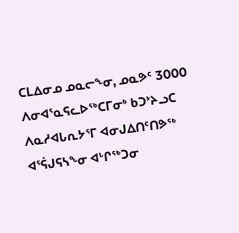ᑕᒪᐃᓂᓄ ᓄᓇᓕᖕᓂ, ᓄᓇᕗᑦ 3000 ᐱᓂᐊᕐᓇᕋᓚᐅᖅᑕᒥᓂᒃ ᑲᑐᔾᔨᓗᑕ ᐱᓇᓱᐊᒐᕆᔭᕐᒥ ᐊᓂᒍᐃᑎᑦᑎᕗᖅ ᐊᕐᕌᒍᕋᓴᖕᓂ ᐊᒡᒋᖅᑐᓂ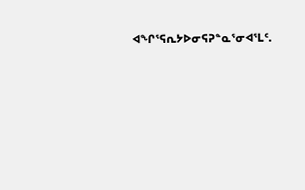ᐊᖏᕐᕋᕆᔭᐅᓂᕋᕈᓐᓇᕐᓂᐊᕐᒪᑦ.